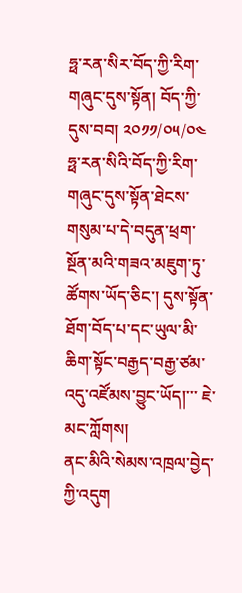ཧྥ་རན་སིར་བོད་ཀྱི་རིག་གཞུང་དུས་སྟོན། བོད་ཀྱི་དུས་བབ། ༢༠༡༡/༠༥/༠༤ ཧྥ་རན་སིའི་བོད་ཀྱི་རིག་གཞུང་དུས་སྟོན་ཐེངས་གསུམ་པ་དེ་བདུན་ཕྲག་སྔོན་མའི་གཟའ་མཇུག་ཏུ་ཚོགས་ཡོད་ཅིང་། དུས་སྟོན་ཐོག་བོད་པ་དང་ཡུལ་མི་ཆིག་སྟོང་བརྒྱད་བརྒྱ་ཙམ་འདུ་འཛོམས་བྱུང་ཡོད།་་་ ཇེ་མང་ཀློགས།
ནང་མིའི་སེམས་འཁྲལ་བྱེད་ཀྱི་འདུག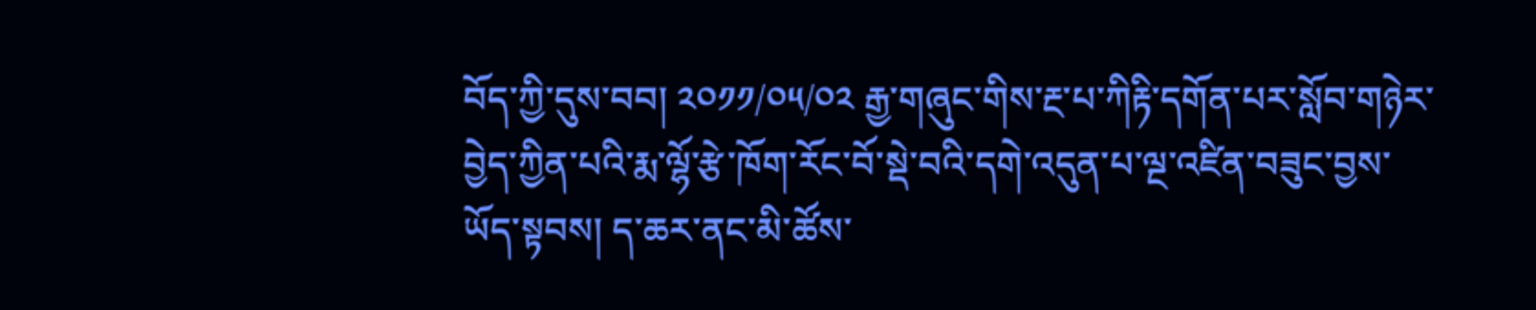བོད་ཀྱི་དུས་བབ། ༢༠༡༡/༠༥/༠༢ རྒྱ་གཞུང་གིས་རྔ་པ་ཀིརྟི་དགོན་པར་སློབ་གཉེར་བྱེད་ཀྱིན་པའི་རྨ་ལྷོ་རྩེ་ཁོག་རོང་བོ་སྡེ་བའི་དགེ་འདུན་པ་ལྔ་འཛིན་བཟུང་བྱས་ཡོད་སྟབས། ད་ཆར་ནང་མི་ཚོས་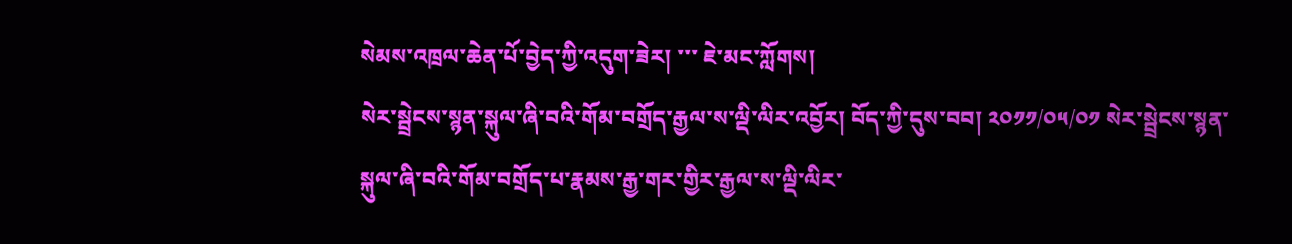སེམས་འཁྲལ་ཆེན་པོ་བྱེད་ཀྱི་འདུག་ཟེར། ་་་ ཇེ་མང་ཀློགས།
སེར་སྦྲེངས་སྙན་སྐུལ་ཞི་བའི་གོམ་བགྲོད་རྒྱལ་ས་ལྡི་ལིར་འབྱོར། བོད་ཀྱི་དུས་བབ། ༢༠༡༡/༠༥/༠༡ སེར་སྦྲེངས་སྙན་སྐུལ་ཞི་བའི་གོམ་བགྲོད་པ་རྣམས་རྒྱ་གར་གྱིར་རྒྱལ་ས་ལྡི་ལིར་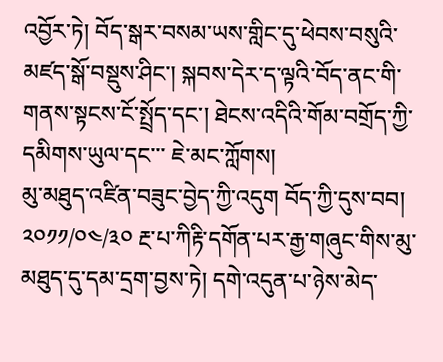འབྱོར་ཏེ། བོད་སྒར་བསམ་ཡས་གླིང་དུ་ཕེབས་བསུའི་མཛད་སྒོ་བསྡུས་ཤིང་། སྐབས་དེར་ད་ལྟའི་བོད་ནང་གི་གནས་སྟངས་ངོ་སྤྲོད་དང་། ཐེངས་འདིའི་གོམ་བགྲོད་ཀྱི་དམིགས་ཡུལ་དང་་་ ཇེ་མང་ཀློགས།
མུ་མཐུད་འཛིན་བཟུང་བྱེད་ཀྱི་འདུག བོད་ཀྱི་དུས་བབ། ༢༠༡༡/༠༤/༣༠ རྔ་པ་ཀིརྟི་དགོན་པར་རྒྱ་གཞུང་གིས་མུ་མཐུད་དུ་དམ་དྲག་བྱས་ཏེ། དགེ་འདུན་པ་ཉེས་མེད་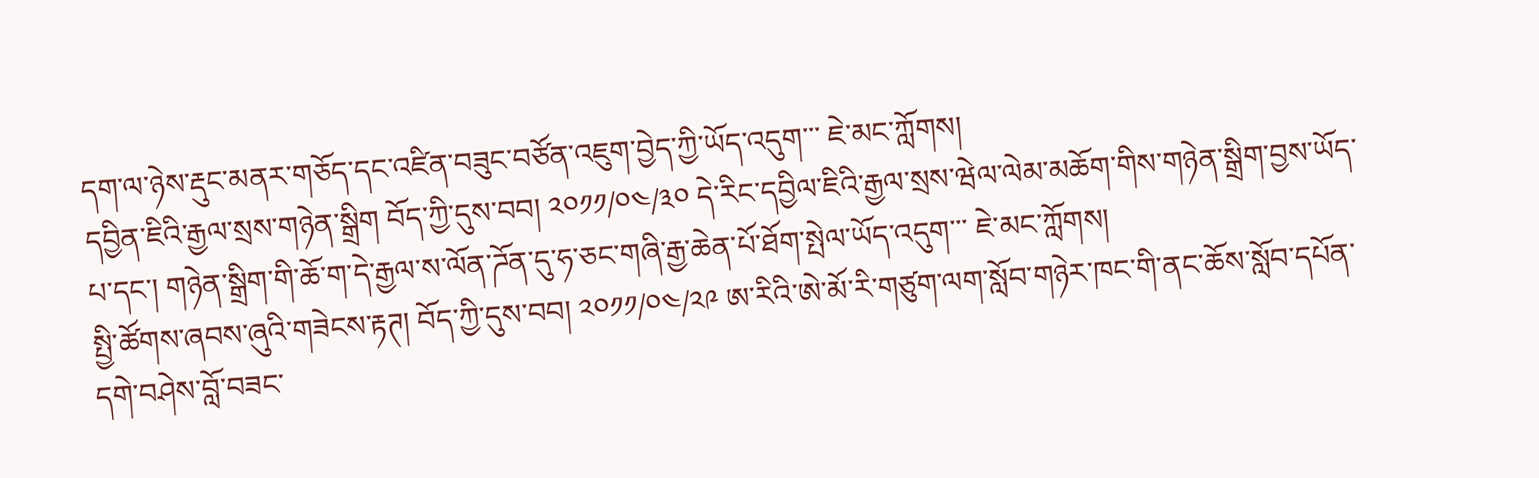དག་ལ་ཉེས་རྡུང་མནར་གཅོད་དང་འཛིན་བཟུང་བཙོན་འཇུག་བྱེད་ཀྱི་ཡོད་འདུག་་་ ཇེ་མང་ཀློགས།
དབྱིན་ཇིའི་རྒྱལ་སྲས་གཉེན་སྒྲིག བོད་ཀྱི་དུས་བབ། ༢༠༡༡/༠༤/༣༠ དེ་རིང་དབྱིལ་ཇིའི་རྒྱལ་སྲས་ཝེལ་ལེམ་མཆོག་གིས་གཉེན་སྒྲིག་བྱས་ཡོད་པ་དང་། གཉེན་སྒྲིག་གི་ཆོ་ག་དེ་རྒྱལ་ས་ལོན་ཌོན་དུ་ཧ་ཅང་གཞི་རྒྱ་ཆེན་པོ་ཐོག་སྤེལ་ཡོད་འདུག་་་ ཇེ་མང་ཀློགས།
སྤྱི་ཚོགས་ཞབས་ཞུའི་གཟེངས་རྟཊ། བོད་ཀྱི་དུས་བབ། ༢༠༡༡/༠༤/༢༩ ཨ་རིའི་ཨེ་མོ་རི་གཙུག་ལག་སློབ་གཉེར་ཁང་གི་ནང་ཆོས་སློབ་དཔོན་དགེ་བཤེས་བློ་བཟང་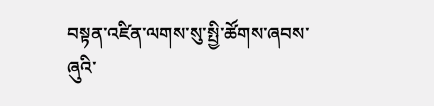བསྟན་འཛིན་ལགས་སུ་སྤྱི་ཚོགས་ཞབས་ཞུའི་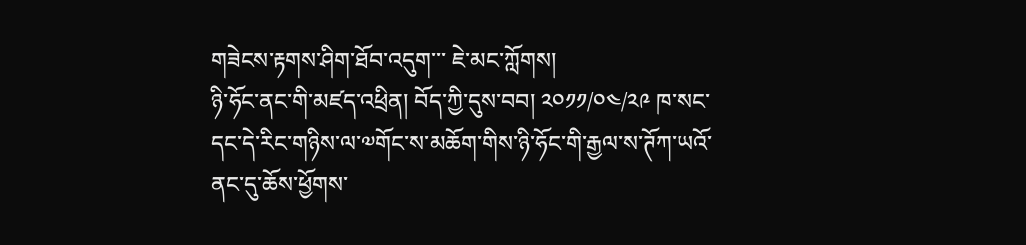གཟེངས་རྟགས་ཤིག་ཐོབ་འདུག་་་ ཇེ་མང་ཀློགས།
ཉི་ཧོང་ནང་གི་མཛད་འཕྲིན། བོད་ཀྱི་དུས་བབ། ༢༠༡༡/༠༤/༢༩ ཁ་སང་དང་དེ་རིང་གཉིས་ལ་༧གོང་ས་མཆོག་གིས་ཉི་ཧོང་གི་རྒྱལ་ས་ཊོཀ་ཡའོ་ནང་དུ་ཆོས་ཕྱོགས་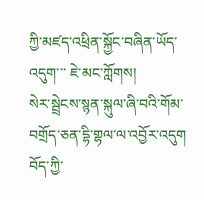ཀྱི་མཛད་འཕྲིན་སྐྱོང་བཞིན་ཡོད་འདུག་་་ ཇེ་མང་ཀློགས།
སེར་སྦྲེངས་སྙན་སྐུལ་ཞི་བའི་གོམ་བགྲོད་ཅན་དྷི་གྷལ་ལ་འབྱོར་འདུག བོད་ཀྱི་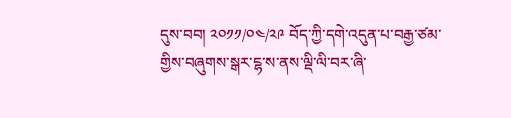དུས་བབ། ༢༠༡༡/༠༤/༢༩ བོད་ཀྱི་དགེ་འདུན་པ་བརྒྱ་ཙམ་གྱིས་བཞུགས་སྒར་ངྷ་ས་ནས་ལྡི་ལི་བར་ཞི་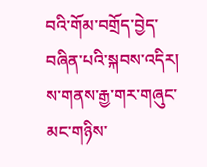བའི་གོམ་བགྲོད་བྱེད་བཞིན་པའི་སྐབས་འདིར། ས་གནས་རྒྱ་གར་གཞུང་མང་གཉིས་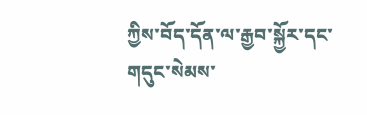ཀྱིས་བོད་དོན་ལ་རྒྱབ་སྐྱོར་དང་གདུང་སེམས་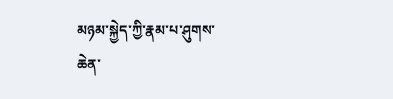མཉམ་སྐྱེད་ཀྱི་རྣམ་པ་ཤུགས་ཆེན་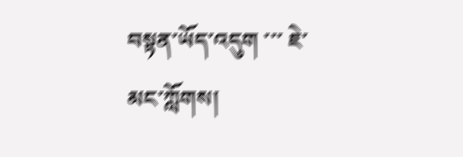བསྟན་ཡོད་འདུག ་་་ ཇེ་མང་ཀློགས།